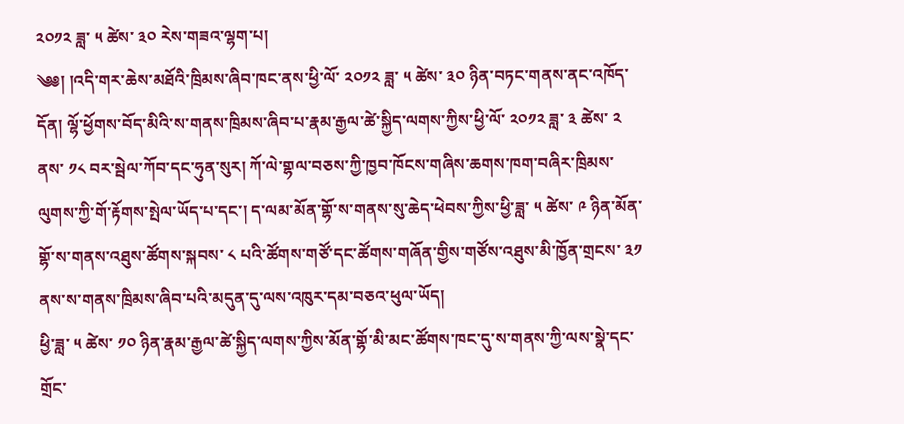༢༠༡༢ ཟླ་ ༥ ཚེས་ ༣༠ རེས་གཟའ་ལྷག་པ།
༄༅། །འདི་གར་ཆེས་མཐོའི་ཁྲིམས་ཞིབ་ཁང་ནས་ཕྱི་ལོ་ ༢༠༡༢ ཟླ་ ༥ ཚེས་ ༣༠ ཉིན་བཏང་གནས་ནང་འཁོད་དོན། ལྷོ་ཕྱོགས་བོད་མིའི་ས་གནས་ཁྲིམས་ཞིབ་པ་རྣམ་རྒྱལ་ཚེ་སྐྱིད་ལགས་ཀྱིས་ཕྱི་ལོ་ ༢༠༡༢ ཟླ་ ༣ ཚེས་ ༢ ནས་ ༡༨ བར་སྦེལ་ཀོབ་དང་ཧུན་སུར། ཀོ་ལེ་གྷལ་བཅས་ཀྱི་ཁྱབ་ཁོངས་གཞིས་ཆགས་ཁག་བཞིར་ཁྲིམས་ལུགས་ཀྱི་གོ་རྟོགས་སྤེལ་ཡོད་པ་དང་། ད་ལམ་མོན་གྷོ་ས་གནས་སུ་ཆེད་ཕེབས་ཀྱིས་ཕྱི་ཟླ་ ༥ ཚེས་ ༩ ཉིན་མོན་གྷོ་ས་གནས་འཐུས་ཚོགས་སྐབས་ ༨ པའི་ཚོགས་གཙོ་དང་ཚོགས་གཞོན་གྱིས་གཙོས་འཐུས་མི་ཁྱོན་གྲངས་ ༣༡ ནས་ས་གནས་ཁྲིམས་ཞིབ་པའི་མདུན་དུ་ལས་འཁུར་དམ་བཅའ་ཕུལ་ཡོད།
ཕྱི་ཟླ་ ༥ ཚེས་ ༡༠ ཉིན་རྣམ་རྒྱལ་ཚེ་སྐྱིད་ལགས་ཀྱིས་མོན་གྷོ་མི་མང་ཚོགས་ཁང་དུ་ས་གནས་ཀྱི་ལས་སྣེ་དང་གྲོང་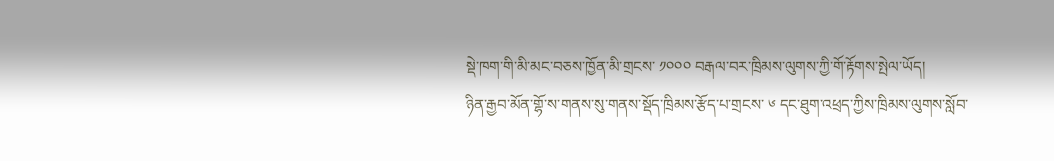སྡེ་ཁག་གི་མི་མང་བཅས་ཁྱོན་མི་གྲངས་ ༡༠༠༠ བརྒལ་བར་ཁྲིམས་ལུགས་ཀྱི་གོ་རྟོགས་སྤེལ་ཡོད།
ཉིན་རྒྱབ་མོན་གྷོ་ས་གནས་སུ་གནས་སྡོད་ཁྲིམས་རྩོད་པ་གྲངས་ ༦ དང་ཐུག་འཕྲད་ཀྱིས་ཁྲིམས་ལུགས་སློབ་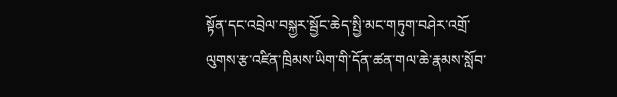སྟོན་དང་འབྲེལ་བསྐྱར་སྦྱོང་ཆེད་སྤྱི་མང་གཏུག་བཤེར་འགྲོ་ལུགས་རྩ་འཛིན་ཁྲིམས་ཡིག་གི་དོན་ཚན་གལ་ཆེ་རྣམས་སློབ་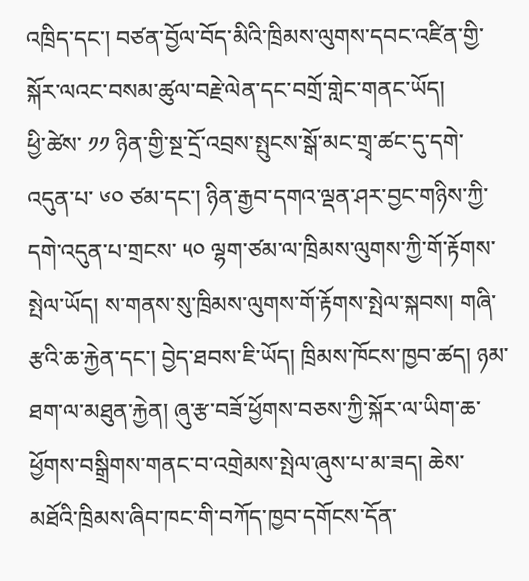འཁྲིད་དང་། བཙན་བྱོལ་བོད་མིའི་ཁྲིམས་ལུགས་དབང་འཛིན་གྱི་སྐོར་ལའང་བསམ་ཚུལ་བརྗེ་ལེན་དང་བགྲོ་གླེང་གནང་ཡོད།
ཕྱི་ཚེས་ ༡༡ ཉིན་གྱི་སྔ་དྲོ་འབྲས་སྤུངས་སྒོ་མང་གྲྭ་ཚང་དུ་དགེ་འདུན་པ་ ༦༠ ཙམ་དང་། ཉིན་རྒྱབ་དགའ་ལྡན་ཤར་བྱང་གཉིས་ཀྱི་དགེ་འདུན་པ་གྲངས་ ༥༠ ལྷག་ཙམ་ལ་ཁྲིམས་ལུགས་ཀྱི་གོ་རྟོགས་སྤེལ་ཡོད། ས་གནས་སུ་ཁྲིམས་ལུགས་གོ་རྟོགས་སྤེལ་སྐབས། གཞི་རྩའི་ཆ་རྐྱེན་དང་། བྱེད་ཐབས་ཇི་ཡོད། ཁྲིམས་ཁོངས་ཁྱབ་ཚད། ཉམ་ཐག་ལ་མཐུན་རྐྱེན། ཞུ་རྩ་བཟོ་ཕྱོགས་བཅས་ཀྱི་སྐོར་ལ་ཡིག་ཆ་ཕྱོགས་བསྒྲིགས་གནང་བ་འགྲེམས་སྤེལ་ཞུས་པ་མ་ཟད། ཆེས་མཐོའི་ཁྲིམས་ཞིབ་ཁང་གི་བཀོད་ཁྱབ་དགོངས་དོན་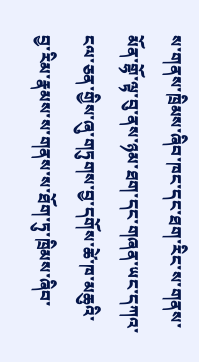ས་གནས་ཁྲིམས་ཞིབ་ཁང་དང་ཐག་རིང་ས་གནས་མོན་གྷོ་ལྟ་བུ་ནས་ཉམ་ཐག་དང་གཞན་ཡང་དཀའ་ངལ་ཅན་གྱིས་ཞུ་གཏུགས་བྱ་དགོས་ཚེ་ཁ་མཆུའི་བྱ་རིམ་རྣམས་ས་གནས་ས་ཐོག་ཏུ་ཁྲིམས་ཞིབ་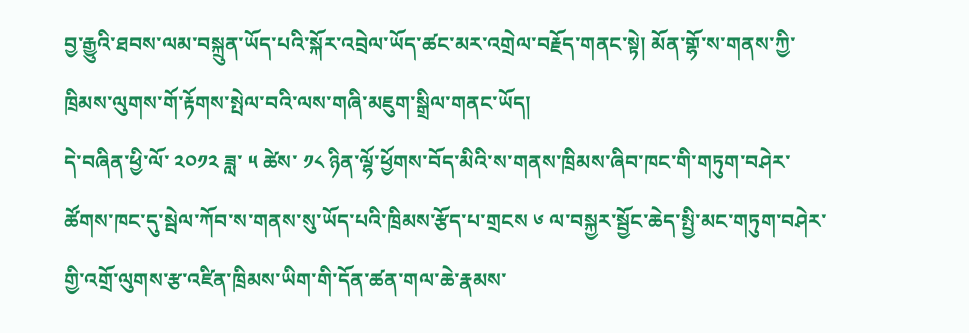བྱ་རྒྱུའི་ཐབས་ལམ་བསྐྲུན་ཡོད་པའི་སྐོར་འབྲེལ་ཡོད་ཚང་མར་འགྲེལ་བརྗོད་གནང་སྟེ། མོན་གྷོ་ས་གནས་ཀྱི་ཁྲིམས་ལུགས་གོ་རྟོགས་སྤེལ་བའི་ལས་གཞི་མཇུག་སྒྲིལ་གནང་ཡོད།
དེ་བཞིན་ཕྱི་ལོ་ ༢༠༡༢ ཟླ་ ༥ ཚེས་ ༡༨ ཉིན་ལྷོ་ཕྱོགས་བོད་མིའི་ས་གནས་ཁྲིམས་ཞིབ་ཁང་གི་གཏུག་བཤེར་ཚོགས་ཁང་དུ་སྦེལ་ཀོབ་ས་གནས་སུ་ཡོད་པའི་ཁྲིམས་རྩོད་པ་གྲངས ༦ ལ་བསྐྱར་སྦྱོང་ཆེད་སྤྱི་མང་གཏུག་བཤེར་གྱི་འགྲོ་ལུགས་རྩ་འཛིན་ཁྲིམས་ཡིག་གི་དོན་ཚན་གལ་ཆེ་རྣམས་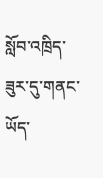སློབ་འཁྲིད་ཟུར་དུ་གནང་ཡོད་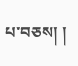པ་བཅས། །